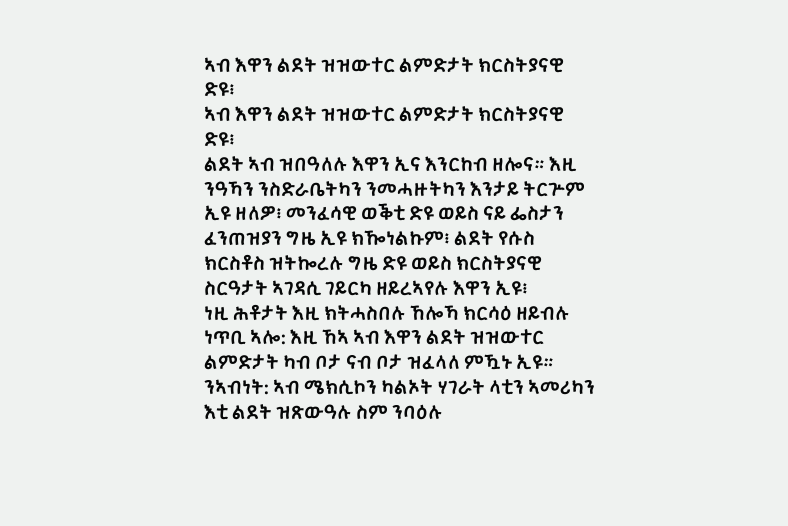ኣብ እዋን ልደት ዝዝውተር ልምድታት ክርስትያናዊ ድዩ፧
ኣብ እዋን ልደት ዝዝውተር ልምድታት ክርስትያናዊ ድዩ፧
ልደት ኣብ ዝበዓለሉ እዋን ኢና እንርከብ ዘሎና። እዚ ንዓኻን ንስድራቤትካን ንመሓዙትካን እንታይ ትርጕም ኢዩ ዘለዎ፧ መንፈሳዊ ወቕቲ ድዩ ወይስ ናይ ፌስታን ፈንጠዝያን ግዜ ኢዩ ክዀነልኩም፧ ልደት የሱስ ክርስቶስ ዝትኰረሉ ግዜ ድዩ ወይስ ክርስትያናዊ ስርዓታት ኣገዳሲ ገይርካ ዘይረኣየሉ እዋን ኢዩ፧
ነዚ ሕቶታት እዚ ክትሓስበሉ ኸሎኻ ክርሳዕ ዘይብሉ ነጥቢ ኣሎ: እዚ ኸኣ ኣብ እዋን ልደት ዝዝውተር ልምድታት ካብ ቦታ ናብ ቦታ ዝፈላለ ምዃኑ ኢዩ። ንኣብነት: ኣብ ሜክሲኮን ካልኦት ሃገራት ላቲን ኣመሪካን እቲ ልደት ዝጽውዓሉ ስም ንባዕሉ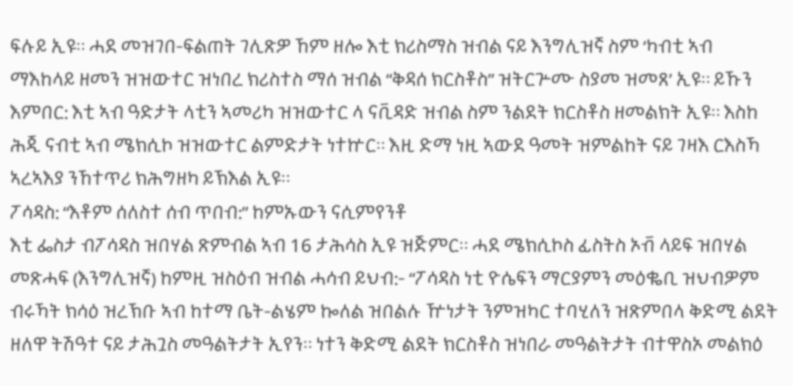ፍሉይ ኢዩ። ሓደ መዝገበ-ፍልጠት ገሊጽዎ ኸም ዘሎ እቲ ክሪስማስ ዝብል ናይ እንግሊዝኛ ስም ‘ካብቲ ኣብ ማእከላይ ዘመን ዝዝውተር ዝነበረ ክሪስተስ ማሰ ዝብል “ቅዳሰ ክርስቶስ” ዝትርጕሙ ስያመ ዝመጸ’ ኢዩ። ይኹን እምበር: እቲ ኣብ ዓድታት ላቲን ኣመሪካ ዝዝውተር ላ ናቪዳድ ዝብል ስም ንልደት ክርስቶስ ዘመልክት ኢዩ። እስከ ሕጂ ናብቲ ኣብ ሜክሲኮ ዝዝውተር ልምድታት ነተኵር። እዚ ድማ ነዚ ኣውደ ዓመት ዝምልከት ናይ ገዛእ ርእስኻ ኣረኣእያ ንኸተጥሪ ክሕግዘካ ይኽእል ኢዩ።
ፖሳዳስ: “እቶም ሰለስተ ሰብ ጥበብ:” ከምኡውን ናሲምየንቶ
እቲ ፌስታ ብፖሳዳስ ዝበሃል ጽምብል ኣብ 16 ታሕሳስ ኢዩ ዝጅምር። ሓደ ሜክሲኮስ ፊስትስ ኦቭ ላይፍ ዝበሃል መጽሓፍ (እንግሊዝኛ) ከምዚ ዝስዕብ ዝብል ሓሳብ ይህብ:- “ፖሳዳስ ነቲ ዮሴፍን ማርያምን መዕቈቢ ዝህብዎም ብሩኻት ክሳዕ ዝረኽቡ ኣብ ከተማ ቤት-ልሄም ኰለል ዝበልሉ ዅነታት ንምዝካር ተባሂለን ዝጽምበላ ቅድሚ ልደት ዘለዋ ትሽዓተ ናይ ታሕጓስ መዓልትታት ኢየን። ነተን ቅድሚ ልደት ክርስቶስ ዝነበራ መዓልትታት ብተዋስኦ መልክዕ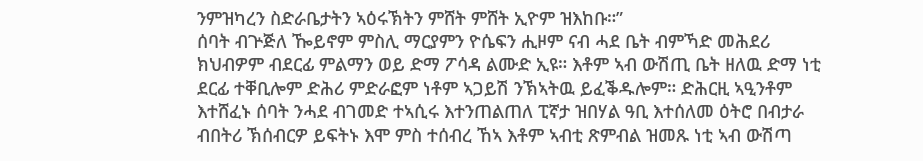ንምዝካረን ስድራቤታትን ኣዕሩኽትን ምሸት ምሸት ኢዮም ዝእከቡ።”
ሰባት ብጕጅለ ዀይኖም ምስሊ ማርያምን ዮሴፍን ሒዞም ናብ ሓደ ቤት ብምኻድ መሕደሪ ክህብዎም ብደርፊ ምልማን ወይ ድማ ፖሳዳ ልሙድ ኢዩ። እቶም ኣብ ውሽጢ ቤት ዘለዉ ድማ ነቲ ደርፊ ተቐቢሎም ድሕሪ ምድራፎም ነቶም ኣጋይሽ ንኽኣትዉ ይፈቕዱሎም። ድሕርዚ ኣዒንቶም እተሸፈኑ ሰባት ንሓደ ብገመድ ተኣሲሩ እተንጠልጠለ ፒኛታ ዝበሃል ዓቢ እተሰለመ ዕትሮ በብታራ ብበትሪ ኽሰብርዎ ይፍትኑ እሞ ምስ ተሰብረ ኸኣ እቶም ኣብቲ ጽምብል ዝመጹ ነቲ ኣብ ውሽጣ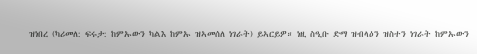ዝነበረ (ካሪመለ: ፍሩታ: ከምኡውን ካልእ ከምኡ ዝኣመሰለ ነገራት) ይኣርይዎ። ነዚ ስዒቡ ድማ ዝብላዕን ዝስተን ነገራት ከምኡውን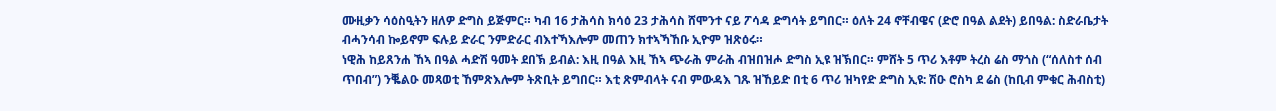ሙዚቃን ሳዕስዒትን ዘለዎ ድግስ ይጅምር። ካብ 16 ታሕሳስ ክሳዕ 23 ታሕሳስ ሸሞንተ ናይ ፖሳዳ ድግሳት ይግበር። ዕለት 24 ኖቸብዌና (ድሮ በዓል ልደት) ይበዓል: ስድራቤታት ብሓንሳብ ኰይኖም ፍሉይ ድራር ንምድራር ብእተኻእሎም መጠን ክተኣኻኸቡ ኢዮም ዝጽዕሩ።
ነዊሕ ከይጸንሐ ኸኣ በዓል ሓድሽ ዓመት ደበኽ ይብል: እዚ በዓል እዚ ኸኣ ጭራሕ ምራሕ ብዝበዝሖ ድግስ ኢዩ ዝኽበር። ምሸት 5 ጥሪ እቶም ትረስ ሬስ ማጎስ (“ሰለስተ ሰብ ጥበብ”) ንቘልዑ መጻወቲ ኸምጽእሎም ትጽቢት ይግበር። እቲ ጽምብላት ናብ ምውዳእ ገጹ ዝኸይድ በቲ 6 ጥሪ ዝካየድ ድግስ ኢዩ: ሽዑ ሮስካ ደ ሬስ (ከቢብ ምቁር ሕብስቲ)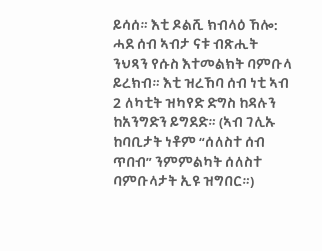ይሳሰ። እቲ ዶልሺ ክብላዕ ኸሎ: ሓደ ሰብ ኣብታ ናቱ ብጽሒት ንህጻን የሱስ እተመልክት ባምቡላ ይረክብ። እቲ ዝረኸባ ሰብ ነቲ ኣብ 2 ለካቲት ዝካየድ ድግስ ከዳሉን ከአንግድን ይግደድ። (ኣብ ገሊኡ ከባቢታት ነቶም “ሰለስተ ሰብ ጥበብ” ንምምልካት ሰለስተ ባምቡላታት ኢዩ ዝግበር።)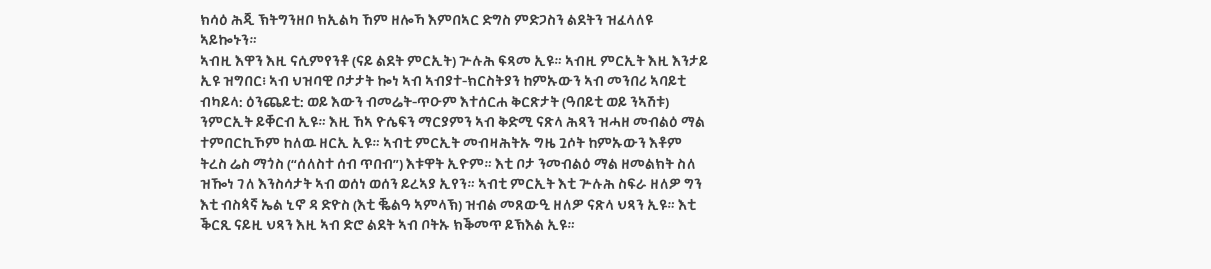ክሳዕ ሕጂ ኽትግንዘቦ ክኢልካ ኸም ዘሎኻ እምበኣር ድግስ ምድጋስን ልደትን ዝፈላለዩ ኣይኰኑን።
ኣብዚ እዋን እዚ ናሲምየንቶ (ናይ ልደት ምርኢት) ጕሉሕ ፍጻመ ኢዩ። ኣብዚ ምርኢት እዚ እንታይ ኢዩ ዝግበር፧ ኣብ ህዝባዊ ቦታታት ኰነ ኣብ ኣብያተ-ክርስትያን ከምኡውን ኣብ መንበሪ ኣባይቲ ብካይላ: ዕንጨይቲ: ወይ እውን ብመሬት-ጥዑም እተሰርሐ ቅርጽታት (ዓበይቲ ወይ ንኣሽቱ) ንምርኢት ይቐርብ ኢዩ። እዚ ኸኣ ዮሴፍን ማርያምን ኣብ ቅድሚ ናጽላ ሕጻን ዝሓዘ መብልዕ ማል ተምበርኪኾም ከለዉ ዘርኢ ኢዩ። ኣብቲ ምርኢት መብዛሕትኡ ግዜ ጓሶት ከምኡውን እቶም ትረስ ሬስ ማጎስ (“ሰለስተ ሰብ ጥበብ”) እቱዋት ኢዮም። እቲ ቦታ ንመብልዕ ማል ዘመልክት ስለ ዝዀነ ገለ እንስሳታት ኣብ ወሰነ ወሰን ይረኣያ ኢየን። ኣብቲ ምርኢት እቲ ጕሉሕ ስፍራ ዘለዎ ግን እቲ ብስጳኛ ኤል ኒኖ ዳ ድዮስ (እቲ ቘልዓ ኣምላኽ) ዝብል መጸውዒ ዘለዎ ናጽላ ህጻን ኢዩ። እቲ ቕርጺ ናይዚ ህጻን እዚ ኣብ ድሮ ልደት ኣብ ቦትኡ ክቕመጥ ይኽእል ኢዩ።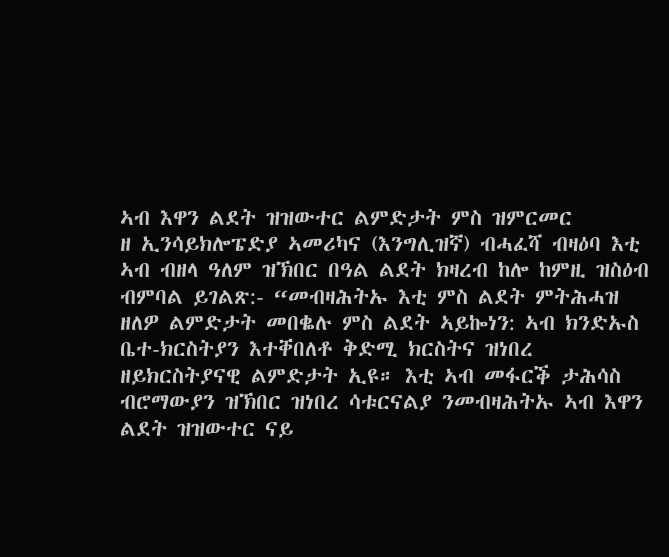ኣብ እዋን ልደት ዝዝውተር ልምድታት ምስ ዝምርመር
ዘ ኢንሳይክሎፔድያ ኣመሪካና (እንግሊዝኛ) ብሓፈሻ ብዛዕባ እቲ ኣብ ብዘላ ዓለም ዝኽበር በዓል ልደት ክዛረብ ከሎ ከምዚ ዝስዕብ ብምባል ይገልጽ:- “መብዛሕትኡ እቲ ምስ ልደት ምትሕሓዝ ዘለዎ ልምድታት መበቈሉ ምስ ልደት ኣይኰነን: ኣብ ክንድኡስ ቤተ-ክርስትያን እተቐበለቶ ቅድሚ ክርስትና ዝነበረ ዘይክርስትያናዊ ልምድታት ኢዩ። እቲ ኣብ መፋርቕ ታሕሳስ ብሮማውያን ዝኽበር ዝነበረ ሳቱርናልያ ንመብዛሕትኡ ኣብ እዋን ልደት ዝዝውተር ናይ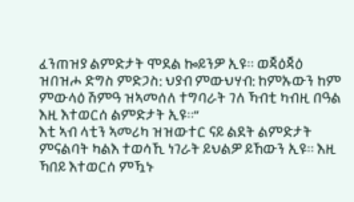ፈንጠዝያ ልምድታት ሞደል ኰይንዎ ኢዩ። ወጃዕጃዕ ዝበዝሖ ድግስ ምድጋስ: ህያብ ምውህሃብ: ከምኡውን ከም ምውላዕ ሽምዓ ዝኣመሰለ ተግባራት ገለ ኻብቲ ካብዚ በዓል እዚ እተወርሰ ልምድታት ኢዩ።”
እቲ ኣብ ላቲን ኣመሪካ ዝዝውተር ናይ ልደት ልምድታት ምናልባት ካልእ ተወሳኺ ነገራት ይህልዎ ይኸውን ኢዩ። እዚ ኻበይ እተወርሰ ምዃኑ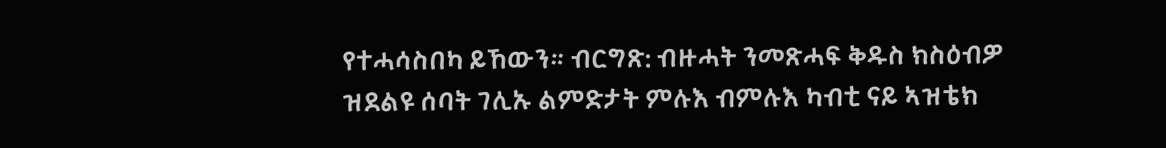የተሓሳስበካ ይኸውን። ብርግጽ: ብዙሓት ንመጽሓፍ ቅዱስ ክስዕብዎ ዝደልዩ ሰባት ገሊኡ ልምድታት ምሉእ ብምሉእ ካብቲ ናይ ኣዝቴክ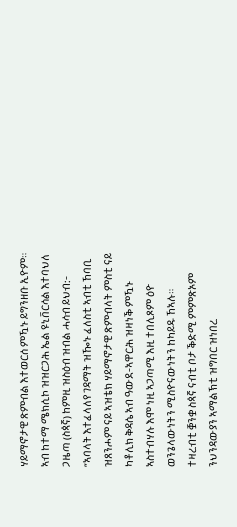ሃይማኖታዊ ጽምብል እተወርሰ ምዃኑ ይግንዘቡ ኢዮም። ኣብ ከተማ ሜክሲኮ ዝዝርጋሕ ኤል ዩኒቨርሳል እተባህለ ጋዜጣ (ስጳኛ) ከምዚ ዝስዕብ ዝብል ሓሳብ ይህብ:- “ኣባላት እተፈላለየ ገዳማት ዝዀኑ ፈለስቲ ኣብቲ ኸባቢ ዝጸንሖም ናይ ኣዝቴክ ሃይማኖታዊ ጽምብላት ምስቲ ናይ ካቶሊክ ቅዳሴ ኣብ ዓውደ-ኣዋርሕ ዝዛነቕ ምዃኑ ኣስተብሃሉ እሞ ነዚ ኣጋጣሚ እዚ ተበሊጾም ዕዮ
ወንጌላውነትን ሚስዮናውነትን ከካይዱ ኸኣሉ። ተዛረብቲ ቛንቋ ስጳኛ ናብቲ ቦታ ቕድሚ ምምጽኦም ንህንዳውያን ኣማልኽቲ ዝግበር ዝነበረ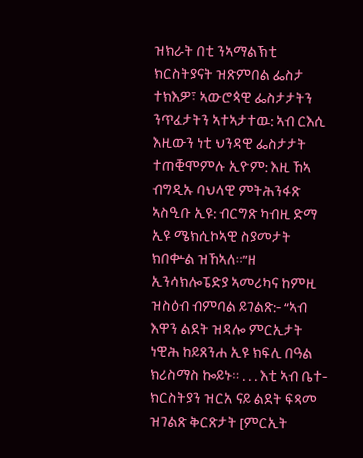ዝክራት በቲ ንኣማልኽቲ ክርስትያናት ዝጽምበል ፌስታ ተክእዎ፣ ኣውሮጳዊ ፌስታታትን ንጥፈታትን ኣተኣታተዉ: ኣብ ርእሲ እዚውን ነቲ ህንዳዊ ፌስታታት ተጠቒሞምሉ ኢዮም: እዚ ኸኣ ብግዲኡ ባህላዊ ምትሕንፋጽ ኣስዒቡ ኢዩ: ብርግጽ ካብዚ ድማ ኢዩ ሜክሲኮኣዊ ስያመታት ክበቍል ዝኸኣለ።”ዘ ኢንሳክሎፔድያ ኣመሪካና ከምዚ ዝስዕብ ብምባል ይገልጽ:- “ኣብ እዋን ልደት ዝዳሎ ምርኢታት ነዊሕ ከይጸንሐ ኢዩ ክፍሊ በዓል ክሪስማስ ኰይኑ። . . . እቲ ኣብ ቤተ-ክርስትያን ዝርአ ናይ ልደት ፍጻመ ዝገልጽ ቅርጽታት [ምርኢት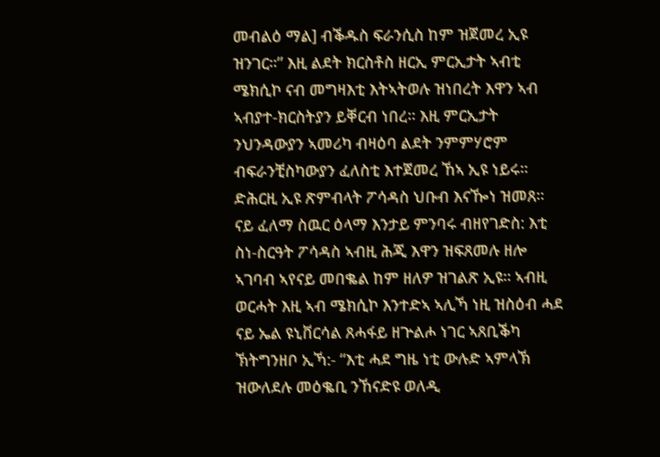መብልዕ ማል] ብቕዱስ ፍራንሲስ ከም ዝጀመረ ኢዩ ዝንገር።” እዚ ልደት ክርስቶስ ዘርኢ ምርኢታት ኣብቲ ሜክሲኮ ናብ መግዛእቲ እትኣትወሉ ዝነበረት እዋን ኣብ ኣብያተ-ክርስትያን ይቐርብ ነበረ። እዚ ምርኢታት ንህንዳውያን ኣመሪካ ብዛዕባ ልደት ንምምሃሮም ብፍራንቺስካውያን ፈለስቲ እተጀመረ ኸኣ ኢዩ ነይሩ። ድሕርዚ ኢዩ ጽምብላት ፖሳዳስ ህቡብ እናዀነ ዝመጸ። ናይ ፈለማ ስዉር ዕላማ እንታይ ምንባሩ ብዘየገድስ: እቲ ስነ-ስርዓት ፖሳዳስ ኣብዚ ሕጂ እዋን ዝፍጸመሉ ዘሎ ኣገባብ ኣየናይ መበቈል ከም ዘለዎ ዝገልጽ ኢዩ። ኣብዚ ወርሓት እዚ ኣብ ሜክሲኮ እንተድኣ ኣሊኻ ነዚ ዝስዕብ ሓደ ናይ ኤል ዩኒቨርሳል ጸሓፋይ ዘጕልሖ ነገር ኣጸቢቕካ ኽትግንዘቦ ኢኻ:- “እቲ ሓደ ግዜ ነቲ ውሉድ ኣምላኽ ዝውለደሉ መዕቈቢ ንኸናድዩ ወለዲ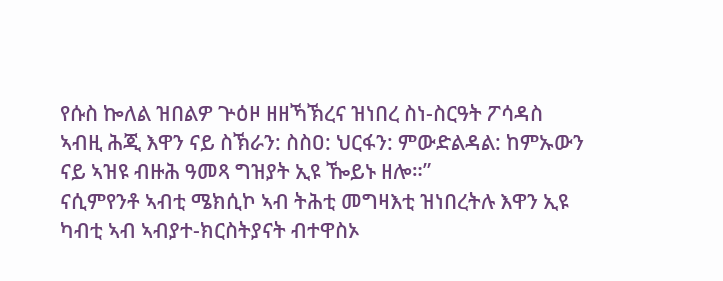የሱስ ኰለል ዝበልዎ ጕዕዞ ዘዘኻኽረና ዝነበረ ስነ-ስርዓት ፖሳዳስ ኣብዚ ሕጂ እዋን ናይ ስኽራን: ስስዐ: ህርፋን: ምውድልዳል: ከምኡውን ናይ ኣዝዩ ብዙሕ ዓመጻ ግዝያት ኢዩ ዀይኑ ዘሎ።”
ናሲምየንቶ ኣብቲ ሜክሲኮ ኣብ ትሕቲ መግዛእቲ ዝነበረትሉ እዋን ኢዩ ካብቲ ኣብ ኣብያተ-ክርስትያናት ብተዋስኦ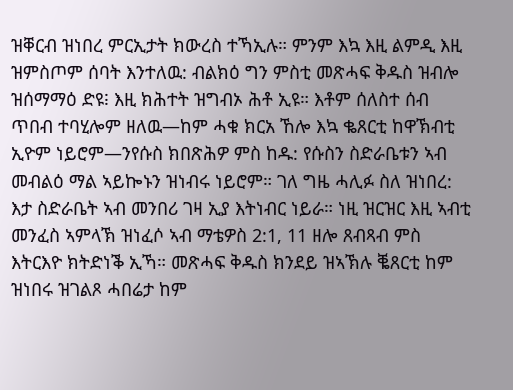ዝቐርብ ዝነበረ ምርኢታት ክውረስ ተኻኢሉ። ምንም እኳ እዚ ልምዲ እዚ ዝምስጦም ሰባት እንተለዉ: ብልክዕ ግን ምስቲ መጽሓፍ ቅዱስ ዝብሎ ዝሰማማዕ ድዩ፧ እዚ ክሕተት ዝግብኦ ሕቶ ኢዩ። እቶም ሰለስተ ሰብ ጥበብ ተባሂሎም ዘለዉ—ከም ሓቁ ክርአ ኸሎ እኳ ቈጸርቲ ከዋኽብቲ ኢዮም ነይሮም—ንየሱስ ክበጽሕዎ ምስ ከዱ: የሱስን ስድራቤቱን ኣብ መብልዕ ማል ኣይኰኑን ዝነብሩ ነይሮም። ገለ ግዜ ሓሊፉ ስለ ዝነበረ: እታ ስድራቤት ኣብ መንበሪ ገዛ ኢያ እትነብር ነይራ። ነዚ ዝርዝር እዚ ኣብቲ መንፈስ ኣምላኽ ዝነፈሶ ኣብ ማቴዎስ 2:1, 11 ዘሎ ጸብጻብ ምስ እትርእዮ ክትድነቕ ኢኻ። መጽሓፍ ቅዱስ ክንደይ ዝኣኽሉ ቘጸርቲ ከም ዝነበሩ ዝገልጾ ሓበሬታ ከም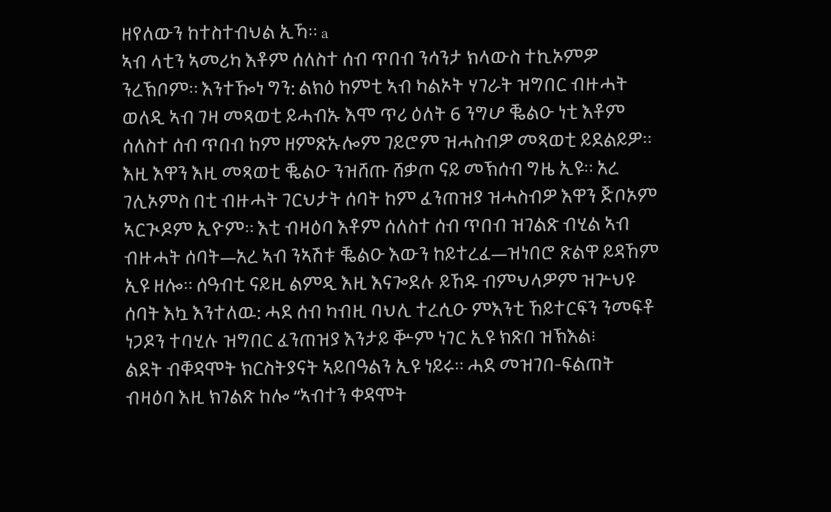ዘየለውን ከተስተብህል ኢኻ። a
ኣብ ላቲን ኣመሪካ እቶም ሰለስተ ሰብ ጥበብ ንሳንታ ክላውስ ተኪኦምዎ ንረኽቦም። እንተዀነ ግን: ልክዕ ከምቲ ኣብ ካልኦት ሃገራት ዝግበር ብዙሓት ወለዲ ኣብ ገዛ መጻወቲ ይሓብኡ እሞ ጥሪ ዕለት 6 ንግሆ ቘልዑ ነቲ እቶም ሰለስተ ሰብ ጥበብ ከም ዘምጽኡሎም ገይሮም ዝሓስብዎ መጻወቲ ይደልይዎ። እዚ እዋን እዚ መጻወቲ ቘልዑ ንዝሸጡ ሸቃጦ ናይ መኽሰብ ግዜ ኢዩ። አረ ገሊኦምስ በቲ ብዙሓት ገርህታት ሰባት ከም ፈንጠዝያ ዝሓስብዎ እዋን ጅቦኦም ኣርጒዶም ኢዮም። እቲ ብዛዕባ እቶም ሰለስተ ሰብ ጥበብ ዝገልጽ ብሂል ኣብ ብዙሓት ሰባት—አረ ኣብ ንኣሽቱ ቘልዑ እውን ከይተረፈ—ዝነበሮ ጽልዋ ይዳኸም ኢዩ ዘሎ። ሰዓብቲ ናይዚ ልምዲ እዚ እናጐደሉ ይኸዱ ብምህላዎም ዝጕህዩ ሰባት እኳ እንተለዉ: ሓደ ሰብ ካብዚ ባህሊ ተረሲዑ ምእንቲ ኸይተርፍን ንመፍቶ ነጋዶን ተባሂሉ ዝግበር ፈንጠዝያ እንታይ ቝም ነገር ኢዩ ክጽበ ዝኽእል፧
ልደት ብቐዳሞት ክርስትያናት ኣይበዓልን ኢዩ ነይሩ። ሓደ መዝገበ-ፍልጠት ብዛዕባ እዚ ክገልጽ ከሎ “ኣብተን ቀዳሞት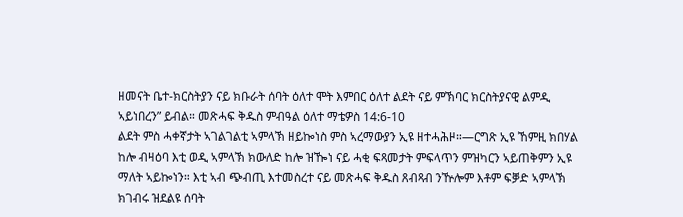ዘመናት ቤተ-ክርስትያን ናይ ክቡራት ሰባት ዕለተ ሞት እምበር ዕለተ ልደት ናይ ምኽባር ክርስትያናዊ ልምዲ ኣይነበረን” ይብል። መጽሓፍ ቅዱስ ምብዓል ዕለተ ማቴዎስ 14:6-10
ልደት ምስ ሓቀኛታት ኣገልገልቲ ኣምላኽ ዘይኰነስ ምስ ኣረማውያን ኢዩ ዘተሓሕዞ።—ርግጽ ኢዩ ኸምዚ ክበሃል ከሎ ብዛዕባ እቲ ወዲ ኣምላኽ ክውለድ ከሎ ዝዀነ ናይ ሓቂ ፍጻመታት ምፍላጥን ምዝካርን ኣይጠቅምን ኢዩ ማለት ኣይኰነን። እቲ ኣብ ጭብጢ እተመስረተ ናይ መጽሓፍ ቅዱስ ጸብጻብ ንዅሎም እቶም ፍቓድ ኣምላኽ ክገብሩ ዝደልዩ ሰባት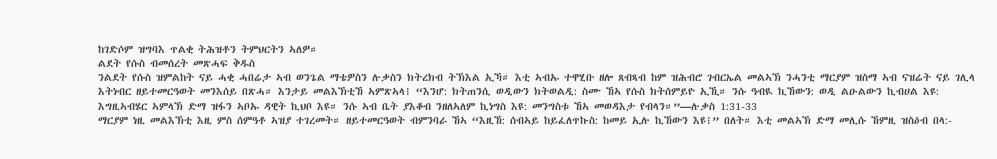ከገድሶም ዝግባእ ጥልቂ ትሕዝቶን ትምህርትን ኣለዎ።
ልደት የሱስ ብመሰረት መጽሓፍ ቅዱስ
ንልደት የሱስ ዝምልከት ናይ ሓቂ ሓበሬታ ኣብ ወንጌል ማቴዎስን ሉቃስን ክትረክብ ትኽእል ኢኻ። እቲ ኣብኡ ተዋሂቡ ዘሎ ጸብጻብ ከም ዝሕብሮ ገብርኤል መልኣኽ ንሓንቲ ማርያም ዝስማ ኣብ ናዝሬት ናይ ገሊላ እትነብር ዘይተመርዓወት መንእሰይ በጽሓ። እንታይ መልእኽቲኸ ኣምጽኣላ፧ “እንሆ: ክትጠንሲ ወዲውን ክትወልዲ: ስሙ ኸኣ የሱስ ክትሰምይዮ ኢኺ። ንሱ ዓብዪ ኪኸውን: ወዲ ልዑልውን ኪብሀል እዩ: እግዚኣብሄር ኣምላኽ ድማ ዝፋን ኣቦኡ ዳዊት ኪህቦ እዩ። ንሱ ኣብ ቤት ያእቆብ ንዘለኣለም ኪነግስ እዩ: መንግስቱ ኸኣ መወዳእታ የብላን።”—ሉቃስ 1:31-33
ማርያም ነዚ መልእኽቲ እዚ ምስ ሰምዓቶ ኣዝያ ተገረመት። ዘይተመርዓወት ብምንባራ ኸኣ “እዚኸ: ሰብኣይ ከይፈለጥኩስ: ከመይ ኢሉ ኪኸውን እዩ፧” በለት። እቲ መልኣኽ ድማ መሊሱ ኸምዚ ዝስዕብ በላ:-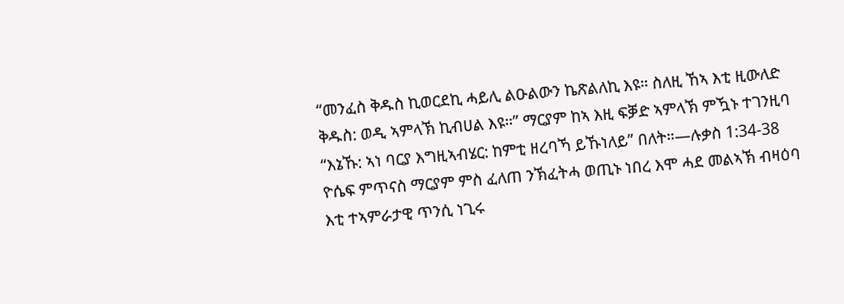“መንፈስ ቅዱስ ኪወርደኪ ሓይሊ ልዑልውን ኬጽልለኪ እዩ። ስለዚ ኸኣ እቲ ዚውለድ ቅዱስ: ወዲ ኣምላኽ ኪብሀል እዩ።” ማርያም ከኣ እዚ ፍቓድ ኣምላኽ ምዃኑ ተገንዚባ “እኔኹ: ኣነ ባርያ እግዚኣብሄር: ከምቲ ዘረባኻ ይኹነለይ” በለት።—ሉቃስ 1:34-38
ዮሴፍ ምጥናስ ማርያም ምስ ፈለጠ ንኽፈትሓ ወጢኑ ነበረ እሞ ሓደ መልኣኽ ብዛዕባ እቲ ተኣምራታዊ ጥንሲ ነጊሩ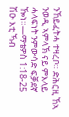ንኸይፈትሓ ተዛረቦ። ድሕርዚ ኸኣ ንወዲ ኣምላኽ ናይ ምእላይ ሓላፍነት ንምውሳድ ፍቓደኛ ዀነ።—ማቴዎስ 1:18-25
ሽዑ እቲ ኻብ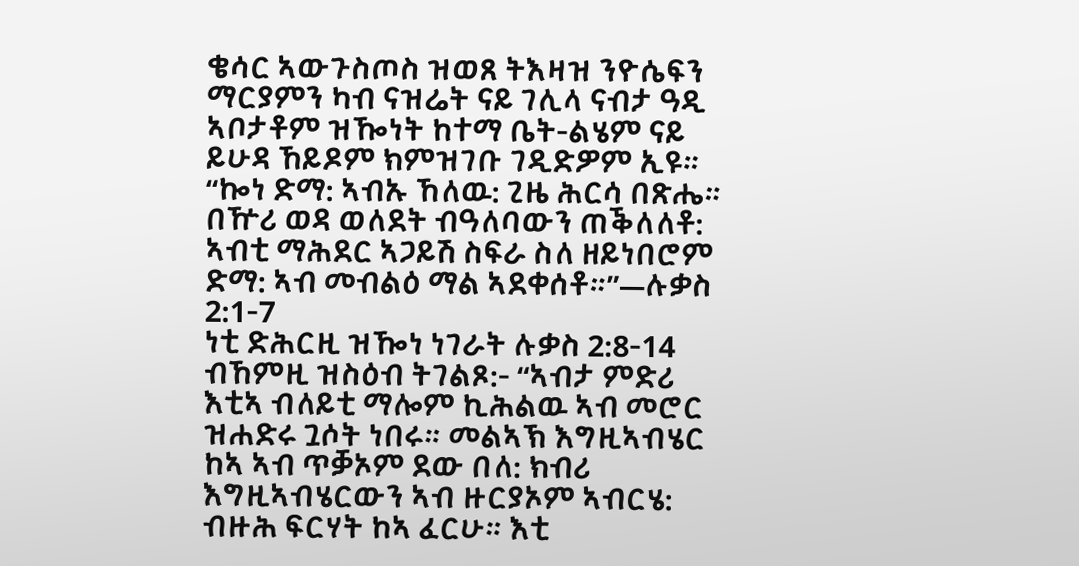ቄሳር ኣውጉስጦስ ዝወጸ ትእዛዝ ንዮሴፍን ማርያምን ካብ ናዝሬት ናይ ገሊላ ናብታ ዓዲ ኣቦታቶም ዝዀነት ከተማ ቤት-ልሄም ናይ ይሁዳ ኸይዶም ክምዝገቡ ገዲድዎም ኢዩ። “ኰነ ድማ: ኣብኡ ኸለዉ: ጊዜ ሕርሳ በጽሔ። በዅሪ ወዳ ወለደት ብዓለባውን ጠቕለለቶ: ኣብቲ ማሕደር ኣጋይሽ ስፍራ ስለ ዘይነበሮም ድማ: ኣብ መብልዕ ማል ኣደቀሰቶ።”—ሉቃስ 2:1-7
ነቲ ድሕርዚ ዝዀነ ነገራት ሉቃስ 2:8-14 ብኸምዚ ዝስዕብ ትገልጾ:- “ኣብታ ምድሪ እቲኣ ብለይቲ ማሎም ኪሕልዉ ኣብ መሮር ዝሐድሩ ጓሶት ነበሩ። መልኣኽ እግዚኣብሄር ከኣ ኣብ ጥቓኦም ደው በለ: ክብሪ እግዚኣብሄርውን ኣብ ዙርያኦም ኣብርሄ: ብዙሕ ፍርሃት ከኣ ፈርሁ። እቲ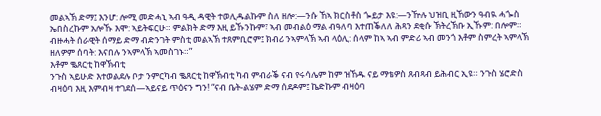መልኣኽ ድማ፤ እንሆ: ሎሚ መድሓኒ ኣብ ዓዲ ዳዊት ተወሊዱልኩም ስለ ዘሎ:—ንሱ ኸኣ ክርስቶስ ጐይታ እዩ:—ንዅሉ ህዝቢ ዚኸውን ዓብዪ ሓጐስ ኤበስረኩም አሎኹ እሞ: ኣይትፍርሁ። ምልክት ድማ እዚ ይኹንኩም፣ ኣብ መብልዕ ማል ብዓለባ እተጠቕለለ ሕጻን ደቂሱ ኽትረኽቡ ኢኹም: በሎም። ብዙሓት ሰራዊት ሰማይ ድማ ብድንገት ምስቲ መልኣኽ ተጸምቢሮም፤ ክብሪ ንኣምላኽ ኣብ ላዕሊ: ሰላም ከኣ ኣብ ምድሪ ኣብ መንጎ እቶም ስምረት ኣምላኽ ዘለዎም ሰባት: እናበሉ ንኣምላኽ ኣመስገኑ።”
እቶም ቈጸርቲ ከዋኽብቲ
ንጉስ ኣይሁድ እተወልደሉ ቦታ ንምርካብ ቈጸርቲ ከዋኽብቲ ካብ ምብራቕ ናብ የሩሳሌም ከም ዝኸዱ ናይ ማቴዎስ ጸብጻብ ይሕብር ኢዩ። ንጉስ ሄሮድስ ብዛዕባ እዚ እምብዛ ተገደሰ—ኣይናይ ጥዕናን ግን! “ናብ ቤት-ልሄም ድማ ሰደዶም፤ ኬድኩም ብዛዕባ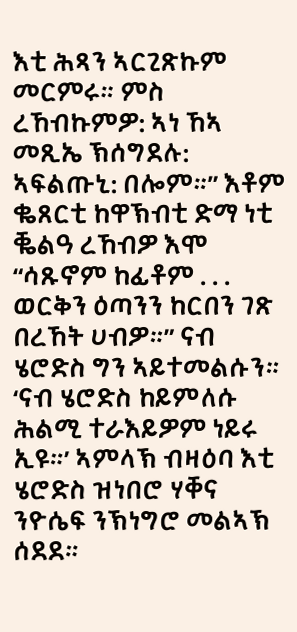እቲ ሕጻን ኣርጊጽኩም መርምሩ። ምስ ረኸብኩምዎ: ኣነ ኸኣ መጺኤ ኽሰግደሉ: ኣፍልጡኒ: በሎም።” እቶም ቈጸርቲ ከዋኽብቲ ድማ ነቲ ቘልዓ ረኸብዎ እሞ “ሳጹኖም ከፊቶም . . . ወርቅን ዕጣንን ከርበን ገጽ በረኸት ሀብዎ።” ናብ ሄሮድስ ግን ኣይተመልሱን። ‘ናብ ሄሮድስ ከይምለሱ ሕልሚ ተራእይዎም ነይሩ ኢዩ።’ ኣምላኽ ብዛዕባ እቲ ሄሮድስ ዝነበሮ ሃቐና ንዮሴፍ ንኽነግሮ መልኣኽ ሰደደ።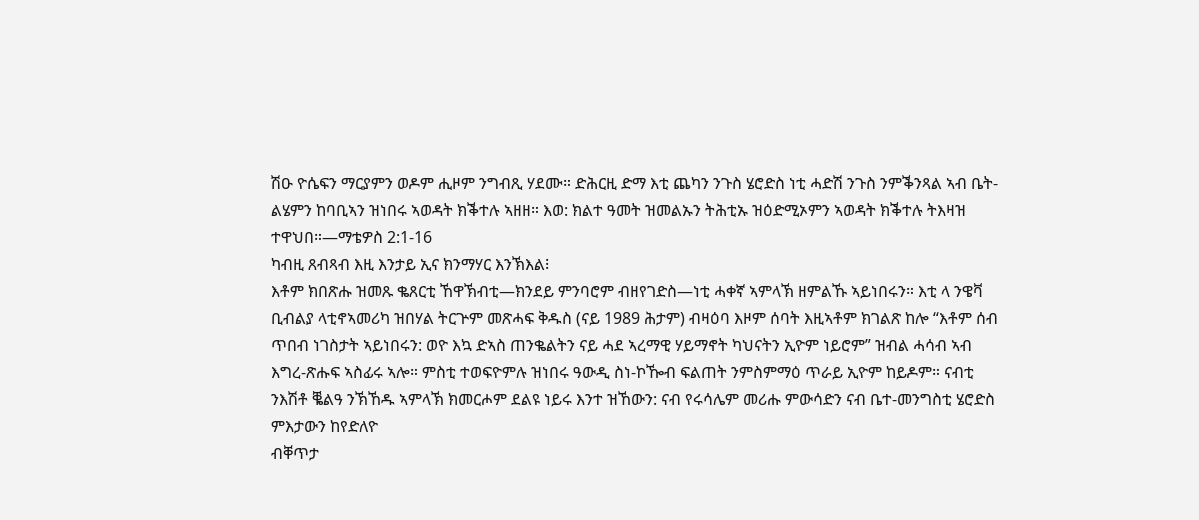ሽዑ ዮሴፍን ማርያምን ወዶም ሒዞም ንግብጺ ሃደሙ። ድሕርዚ ድማ እቲ ጨካን ንጉስ ሄሮድስ ነቲ ሓድሽ ንጉስ ንምቕንጻል ኣብ ቤት-ልሄምን ከባቢኣን ዝነበሩ ኣወዳት ክቕተሉ ኣዘዘ። እወ: ክልተ ዓመት ዝመልኡን ትሕቲኡ ዝዕድሚኦምን ኣወዳት ክቕተሉ ትእዛዝ ተዋህበ።—ማቴዎስ 2:1-16
ካብዚ ጸብጻብ እዚ እንታይ ኢና ክንማሃር እንኽእል፧
እቶም ክበጽሑ ዝመጹ ቈጸርቲ ኸዋኽብቲ—ክንደይ ምንባሮም ብዘየገድስ—ነቲ ሓቀኛ ኣምላኽ ዘምልኹ ኣይነበሩን። እቲ ላ ንዌቫ ቢብልያ ላቲኖኣመሪካ ዝበሃል ትርጕም መጽሓፍ ቅዱስ (ናይ 1989 ሕታም) ብዛዕባ እዞም ሰባት እዚኣቶም ክገልጽ ከሎ “እቶም ሰብ ጥበብ ነገስታት ኣይነበሩን: ወዮ እኳ ድኣስ ጠንቈልትን ናይ ሓደ ኣረማዊ ሃይማኖት ካህናትን ኢዮም ነይሮም” ዝብል ሓሳብ ኣብ እግረ-ጽሑፍ ኣስፊሩ ኣሎ። ምስቲ ተወፍዮምሉ ዝነበሩ ዓውዲ ስነ-ኮዀብ ፍልጠት ንምስምማዕ ጥራይ ኢዮም ከይዶም። ናብቲ ንእሽቶ ቘልዓ ንኽኸዱ ኣምላኽ ክመርሖም ደልዩ ነይሩ እንተ ዝኸውን: ናብ የሩሳሌም መሪሑ ምውሳድን ናብ ቤተ-መንግስቲ ሄሮድስ ምእታውን ከየድለዮ
ብቐጥታ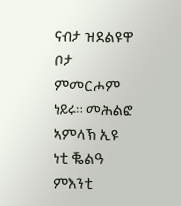ናብታ ዝደልዩዋ ቦታ ምመርሖም ነይሩ። መሕልፎ ኣምላኽ ኢዩ ነቲ ቘልዓ ምእንቲ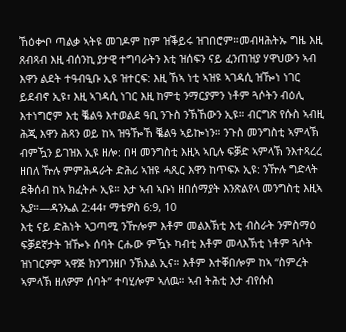ኸዕቍቦ ጣልቃ ኣትዩ መገዶም ከም ዝቕይሩ ዝገበሮም።መብዛሕትኡ ግዜ እዚ ጸብጻብ እዚ ብሰንኪ ያታዊ ተግባራትን እቲ ዝሰፍን ናይ ፈንጠዝያ ሃዋህውን ኣብ እዋን ልደት ተዓብዒቡ ኢዩ ዝተርፍ: እዚ ኸኣ ነቲ ኣዝዩ ኣገዳሲ ዝዀነ ነገር ይደብኖ ኢዩ፣ እዚ ኣገዳሲ ነገር እዚ ከምቲ ንማርያምን ነቶም ጓሶትን ብዕሊ እተነግሮም እቲ ቘልዓ እተወልደ ዓቢ ንጉስ ንኽኸውን ኢዩ። ብርግጽ የሱስ ኣብዚ ሕጂ እዋን ሕጻን ወይ ከኣ ዝዓዀኸ ቘልዓ ኣይኰነን። ንጉስ መንግስቲ ኣምላኽ ብምዃን ይገዝእ ኢዩ ዘሎ: በዛ መንግስቲ እዚኣ ኣቢሉ ፍቓድ ኣምላኽ ንእተጻረረ ዘበለ ዅሉ ምምሕዳራት ድሕሪ ኣዝዩ ሓጺር እዋን ከጥፍኦ ኢዩ: ንዅሉ ግድላት ደቅሰብ ከኣ ክፈትሖ ኢዩ። እታ ኣብ ኣቡነ ዘበሰማያት እንጽልየላ መንግስቲ እዚኣ ኢያ።—ዳንኤል 2:44፣ ማቴዎስ 6:9, 10
እቲ ናይ ድሕነት ኣጋጣሚ ንዅሎም እቶም መልእኽቲ እቲ ብስራት ንምስማዕ ፍቓደኛታት ዝዀኑ ሰባት ርሑው ምዃኑ ካብቲ እቶም መላእኽቲ ነቶም ጓሶት ዝነገርዎም ኣዋጅ ክንግንዘቦ ንኽእል ኢና። እቶም እተቐበሎም ከኣ “ስምረት ኣምላኽ ዘለዎም ሰባት” ተባሂሎም ኣለዉ። ኣብ ትሕቲ እታ ብየሱስ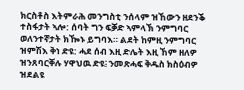ክርስቶስ እትምራሕ መንግስቲ ንሰላም ዝኸውን ዘደንቕ ተስፋታት ኣሎ: ሰባት ግን ፍቓድ ኣምላኽ ንምግባር ወለንተኛታት ክዀኑ ይግባእ። ልደት ከምዚ ንምግባር ዝምሽእ ቅነ ድዩ: ሓደ ሰብ እዚ ድሌት እዚ ኸም ዘለዎ ዝንጸባርቐሉ ሃዋህዉ ድዩ፧ ንመጽሓፍ ቅዱስ ክስዕብዎ ዝደልዩ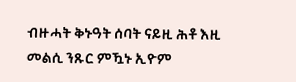ብዙሓት ቅኑዓት ሰባት ናይዚ ሕቶ እዚ መልሲ ንጹር ምዃኑ ኢዮም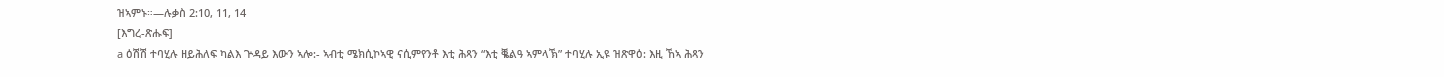ዝኣምኑ።—ሉቃስ 2:10, 11, 14
[እግረ-ጽሑፍ]
a ዕሽሽ ተባሂሉ ዘይሕለፍ ካልእ ጕዳይ እውን ኣሎ:- ኣብቲ ሜክሲኮኣዊ ናሲምየንቶ እቲ ሕጻን “እቲ ቘልዓ ኣምላኽ” ተባሂሉ ኢዩ ዝጽዋዕ: እዚ ኸኣ ሕጻን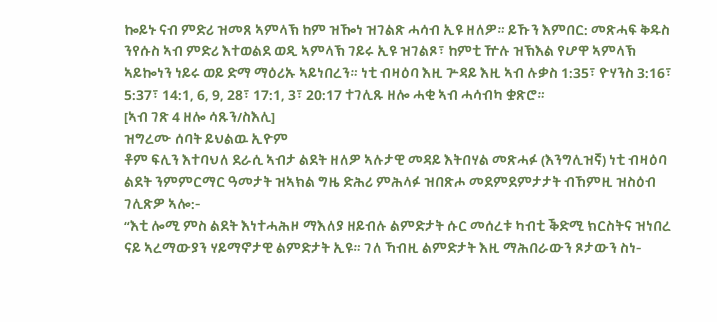ኰይኑ ናብ ምድሪ ዝመጸ ኣምላኽ ከም ዝዀነ ዝገልጽ ሓሳብ ኢዩ ዘለዎ። ይኹን እምበር: መጽሓፍ ቅዱስ ንየሱስ ኣብ ምድሪ እተወልደ ወዲ ኣምላኽ ገይሩ ኢዩ ዝገልጾ፣ ከምቲ ዅሉ ዝኽእል የሆዋ ኣምላኽ ኣይኰነን ነይሩ ወይ ድማ ማዕሪኡ ኣይነበረን። ነቲ ብዛዕባ እዚ ጕዳይ እዚ ኣብ ሉቃስ 1:35፣ ዮሃንስ 3:16፣ 5:37፣ 14:1, 6, 9, 28፣ 17:1, 3፣ 20:17 ተገሊጹ ዘሎ ሓቂ ኣብ ሓሳብካ ቋጽሮ።
[ኣብ ገጽ 4 ዘሎ ሳጹን/ስእሊ]
ዝግረሙ ሰባት ይህልዉ ኢዮም
ቶም ፍሊን እተባህለ ደራሲ ኣብታ ልደት ዘለዎ ኣሉታዊ መዳይ እትበሃል መጽሓፉ (እንግሊዝኛ) ነቲ ብዛዕባ ልደት ንምምርማር ዓመታት ዝኣክል ግዜ ድሕሪ ምሕላፉ ዝበጽሖ መደምደምታታት ብኸምዚ ዝስዕብ ገሊጽዎ ኣሎ:-
“እቲ ሎሚ ምስ ልደት እነተሓሕዞ ማእለያ ዘይብሉ ልምድታት ሱር መሰረቱ ካብቲ ቕድሚ ክርስትና ዝነበረ ናይ ኣረማውያን ሃይማኖታዊ ልምድታት ኢዩ። ገለ ኻብዚ ልምድታት እዚ ማሕበራውን ጾታውን ስነ-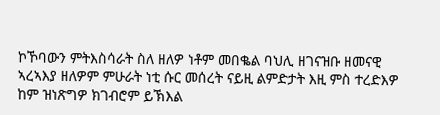ኮኾባውን ምትእስሳራት ስለ ዘለዎ ነቶም መበቈል ባህሊ ዘገናዝቡ ዘመናዊ ኣረኣእያ ዘለዎም ምሁራት ነቲ ሱር መሰረት ናይዚ ልምድታት እዚ ምስ ተረድእዎ ከም ዝነጽግዎ ክገብሮም ይኽእል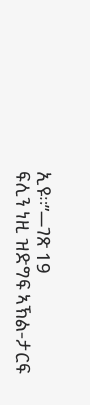ኢዩ።”—ገጽ 19
ፍሊን ነዚ ዝድግፍ ኣኽል-ታርፍ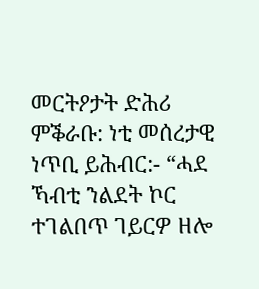መርትዖታት ድሕሪ ምቕራቡ: ነቲ መሰረታዊ ነጥቢ ይሕብር:- “ሓደ ኻብቲ ንልደት ኮር ተገልበጥ ገይርዎ ዘሎ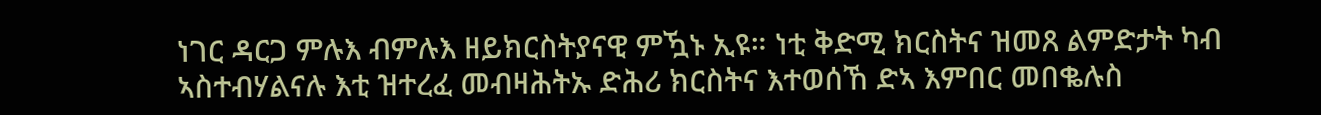ነገር ዳርጋ ምሉእ ብምሉእ ዘይክርስትያናዊ ምዃኑ ኢዩ። ነቲ ቅድሚ ክርስትና ዝመጸ ልምድታት ካብ ኣስተብሃልናሉ እቲ ዝተረፈ መብዛሕትኡ ድሕሪ ክርስትና እተወሰኸ ድኣ እምበር መበቈሉስ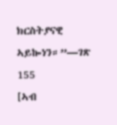ክርስትያናዊ ኣይኰነን።”—ገጽ 155
[ኣብ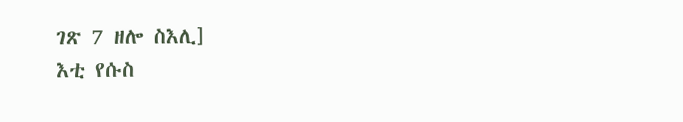ገጽ 7 ዘሎ ስእሊ]
እቲ የሱስ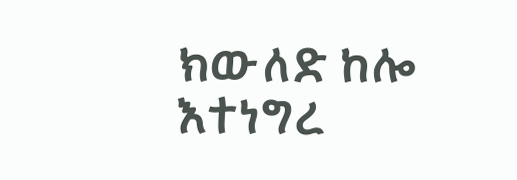ክውለድ ከሎ እተነግረ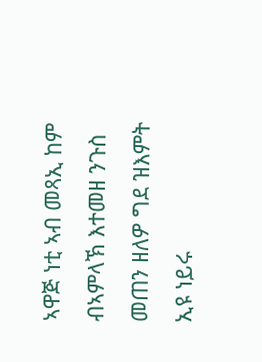ኣዋጅ ነቲ ኣብ መጻኢ ከም ብኣምላኽ እተመዘ ንጉስ መጠን ዘለዎ ግደ ዝእምት ኢዩ ነይሩ